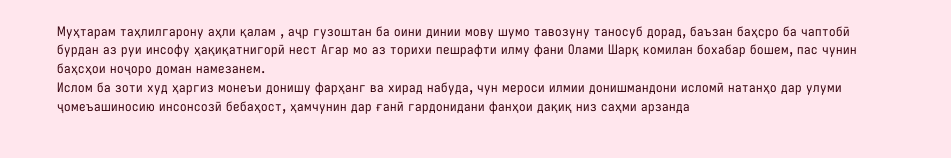Муҳтарам таҳлилгарону аҳли қалам , аҷр гузоштан ба оини динии мову шумо тавозуну таносуб дорад, баъзан баҳсро ба чаптобӣ бурдан аз руи инсофу ҳақиқатнигорӣ нест Агар мо аз торихи пешрафти илму фани Олами Шарқ комилан бохабар бошем, пас чунин баҳсҳои ноҷоро доман намезанем.
Ислом ба зоти худ ҳаргиз монеъи донишу фарҳанг ва хирад набуда, чун мероси илмии донишмандони исломӣ натанҳо дар улуми ҷомеъашиносию инсонсозӣ бебаҳост, ҳамчунин дар ғанӣ гардонидани фанҳои дақиқ низ саҳми арзанда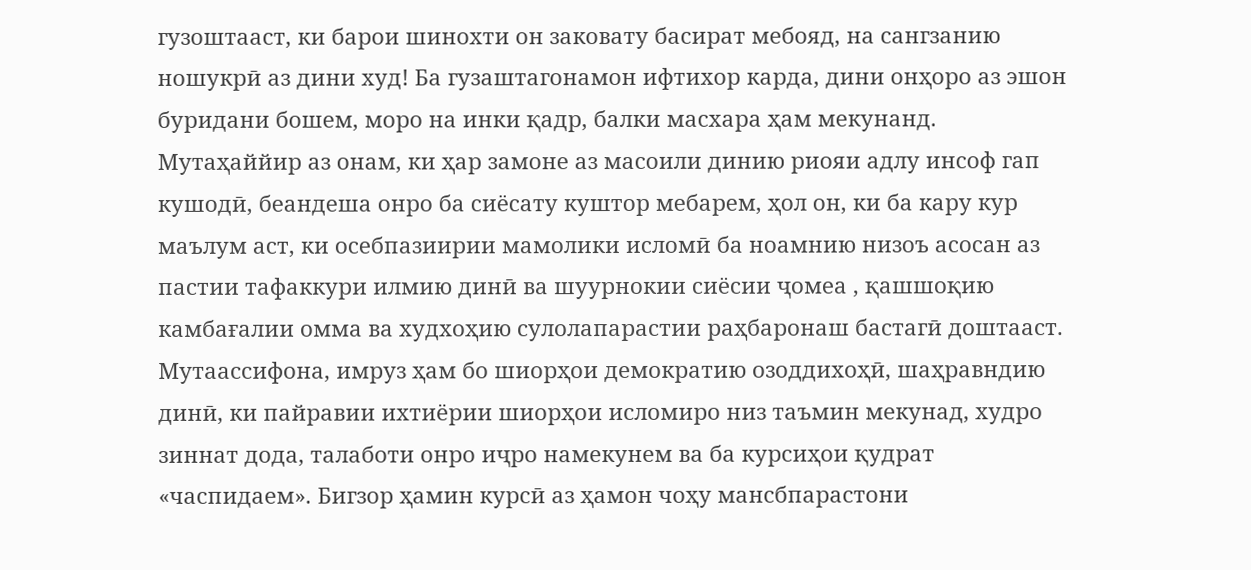гузоштааст, ки барои шинохти он заковату басират мебояд, на сангзанию ношукрӣ аз дини худ! Ба гузаштагонамон ифтихор карда, дини онҳоро аз эшон буридани бошем, моро на инки қадр, балки масхара ҳам мекунанд.
Мутаҳаййир аз онам, ки ҳар замоне аз масоили динию риояи адлу инсоф гап кушодӣ, беандеша онро ба сиёсату куштор мебарем, ҳол он, ки ба кару кур маълум аст, ки осебпазиирии мамолики исломӣ ба ноамнию низоъ асосан аз пастии тафаккури илмию динӣ ва шуурнокии сиёсии ҷомеа , қашшоқию камбағалии омма ва худхоҳию сулолапарастии раҳбаронаш бастагӣ доштааст.
Мутаассифона, имруз ҳам бо шиорҳои демократию озоддихоҳӣ, шаҳравндию динӣ, ки пайравии ихтиёрии шиорҳои исломиро низ таъмин мекунад, худро зиннат дода, талаботи онро иҷро намекунем ва ба курсиҳои қудрат «часпидаем». Бигзор ҳамин курсӣ аз ҳамон чоҳу мансбпарастони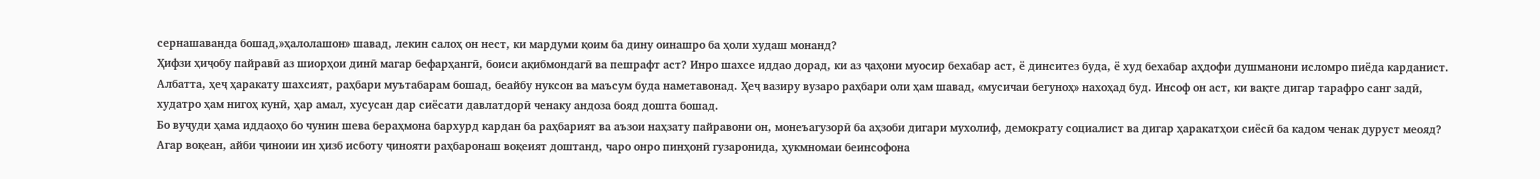сернашаванда бошад,»ҳалолашон» шавад, лекин салоҳ он нест, ки мардуми қоим ба дину оинашро ба ҳоли худаш монанд?
Ҳифзи ҳиҷобу пайравӣ аз шиорҳои динӣ магар бефарҳангӣ, боиси ақибмондагӣ ва пешрафт аст? Инро шахсе иддао дорад, ки аз ҷаҳони муосир бехабар аст, ё динситез буда, ё худ бехабар аҳдофи душманони исломро пиёда карданист.
Албатта, ҳеҷ ҳаракату шахсият, раҳбари муътабарам бошад, беайбу нуксон ва маъсум буда наметавонад. Ҳеҷ вазиру вузаро раҳбари оли ҳам шавад, «мусичаи бегуноҳ» нахоҳад буд. Инсоф он аст, ки вақте дигар тарафро санг задӣ, худатро ҳам нигоҳ кунӣ, ҳар амал, хусусан дар сиёсати давлатдорӣ ченаку андоза бояд дошта бошад.
Бо вуҷуди ҳама иддаоҳо бо чунин шева бераҳмона бархурд кардан ба раҳбарият ва аъзои наҳзату пайравони он, монеъагузорӣ ба аҳзоби дигари мухолиф, демократу социалист ва дигар ҳаракатҳои сиёсӣ ба кадом ченак дуруст меояд? Агар воқеан, айби ҷиноии ин ҳизб исботу ҷинояти раҳбаронаш воқеият доштанд, чаро онро пинҳонӣ гузаронида, ҳукмномаи беинсофона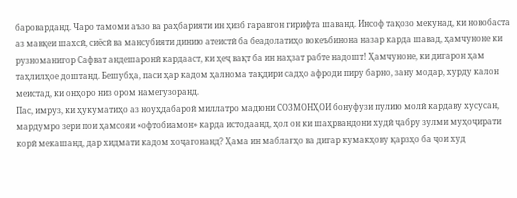бароварданд. Чаро тамоми аъзо ва раҳбарияти ин ҳизб гаравгон гирифта шаванд. Инсоф тақозо мекунад, ки новобаста аз мавқеи шахсӣ, сиёсӣ ва мансубияти динию атеистӣ ба беадолатиҳо вокеъбинона назар карда шавад, ҳамчуноне ки рузноманигор Сафват андешаронӣ кардааст, ки ҳеҷ вақт ба ин наҳзат рабте надошт! Ҳамчуноне, ки дигарон ҳам таҳлилҳое доштанд. Бешубҳа, паси ҳар кадом ҳалнома тақдири садҳо афроди пиру барно, зану модар, хурду калон меистад, ки онҳоро низ ором намегузоранд.
Пас, имруз, ки ҳукуматиҳо аз ноуҳдабароӣ миллатро мадюни СОЗМОНҲОИ бонуфузи пулию молӣ кардаву хусусан, мардумро зери пои ҳамсояи «офтобиамон» карда истодаанд, ҳол он ки шаҳрвандони худӣ ҷабру зулми муҳоҷирати корӣ мекашанд, дар хидмати кадом хоҷагонанд? Ҳама ин маблағҳо ва дигар кумакҳову қарзҳо ба ҷои худ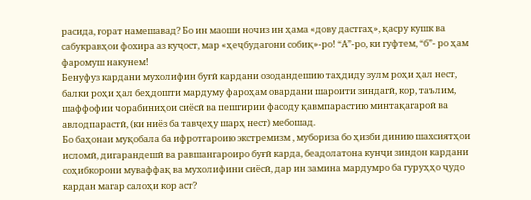расида, ғорат намешавад? Бо ин маоши ночиз ин ҳама «дову дастгаҳ», қасру кушк ва сабукравҳои фохира аз куҷост, мар «ҳеҷбудагони собиқ»-ро! “А”-ро, ки гуфтем, “б”- ро ҳам фаромуш накунем!
Бенуфуз кардани мухолифин буғӣ кардани озодандешию таҳдиду зулм роҳи ҳал нест, балки роҳи ҳал беҳдошти мардуму фароҳам овардани шароити зиндагӣ, кор, таълим, шаффофии чорабиниҳои сиёсӣ ва пешгирии фасоду қавмпарастию минтақагароӣ ва авлодпарастӣ, (ки ниёз ба тавҷеҳу шарҳ нест) мебошад.
Бо баҳонаи муқобала ба ифротгароию экстремизм , мубориза бо ҳизби динию шахсиятҳои исломӣ, дигарандешӣ ва равшангароиро буғӣ карда, беадолатона кунҷи зиндон кардани соҳибкорони муваффақ ва мухолифини сиёсӣ, дар ин замина мардумро ба гуруҳҳо ҷудо кардан магар салоҳи кор аст?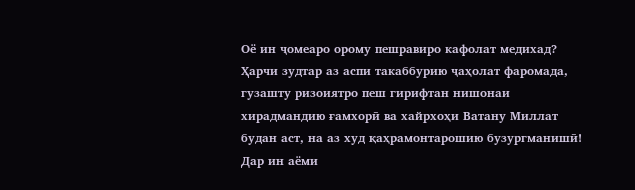Оё ин ҷомеаро орому пешравиро кафолат медихад? Ҳарчи зудтар аз аспи такаббурию ҷаҳолат фаромада, гузашту ризоиятро пеш гирифтан нишонаи хирадмандию ғамхорӣ ва хайрхоҳи Ватану Миллат будан аст, на аз худ қаҳрамонтарошию бузургманишӣ! Дар ин аёми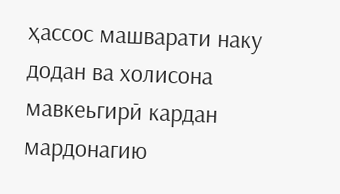ҳассос машварати наку додан ва холисона мавкеьгирӣ кардан мардонагию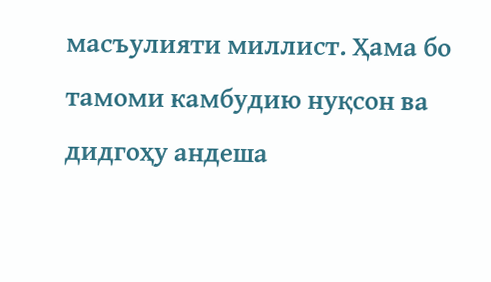масъулияти миллист. Ҳама бо тамоми камбудию нуқсон ва дидгоҳу андеша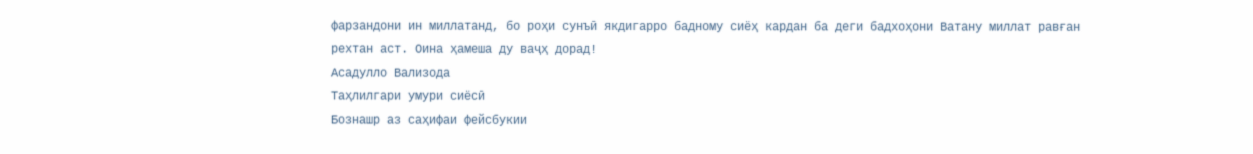фарзандони ин миллатанд, бо роҳи сунъӣ якдигарро бадному сиёҳ кардан ба деги бадхоҳони Ватану миллат равған рехтан аст. Оина ҳамеша ду ваҷҳ дорад!
Асадулло Вализода
Таҳлилгари умури сиёсӣ
Бознашр аз саҳифаи фейсбукии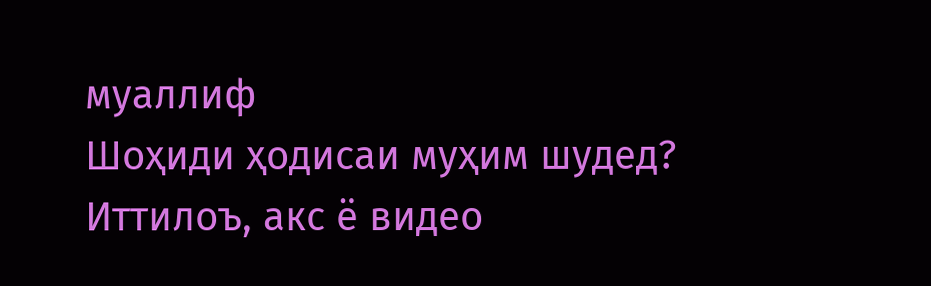муаллиф
Шоҳиди ҳодисаи муҳим шудед?
Иттилоъ, акс ё видео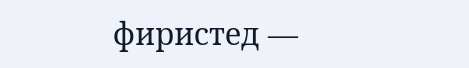фиристед —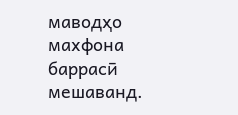маводҳо махфона баррасӣ мешаванд.